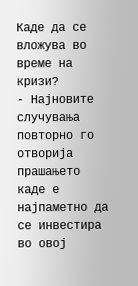Каде да се вложува во време на кризи?
- Најновите случувања повторно го отворија прашањето каде е најпаметно да се инвестира во овој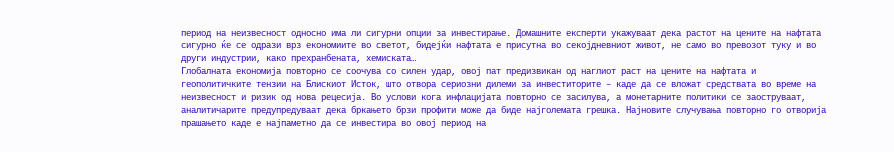период на неизвесност односно има ли сигурни опции за инвестирање. Домашните експерти укажуваат дека растот на цените на нафтата сигурно ќе се одрази врз економиите во светот, бидејќи нафтата е присутна во секојдневниот живот, не само во превозот туку и во други индустрии, како прехранбената, хемиската…
Глобалната економија повторно се соочува со силен удар, овој пат предизвикан од наглиот раст на цените на нафтата и геополитичките тензии на Блискиот Исток, што отвора сериозни дилеми за инвеститорите – каде да се вложат средствата во време на неизвесност и ризик од нова рецесија. Во услови кога инфлацијата повторно се засилува, а монетарните политики се заоструваат, аналитичарите предупредуваат дека бркањето брзи профити може да биде најголемата грешка. Најновите случувања повторно го отворија прашањето каде е најпаметно да се инвестира во овој период на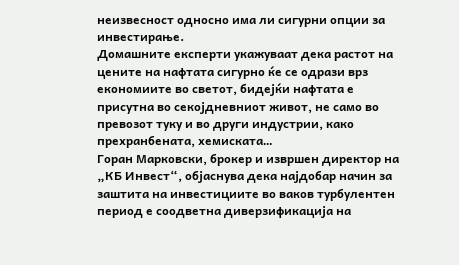неизвесност односно има ли сигурни опции за инвестирање.
Домашните експерти укажуваат дека растот на цените на нафтата сигурно ќе се одрази врз економиите во светот, бидејќи нафтата е присутна во секојдневниот живот, не само во превозот туку и во други индустрии, како прехранбената, хемиската…
Горан Марковски, брокер и извршен директор на „КБ Инвест“, објаснува дека најдобар начин за заштита на инвестициите во ваков турбулентен период е соодветна диверзификација на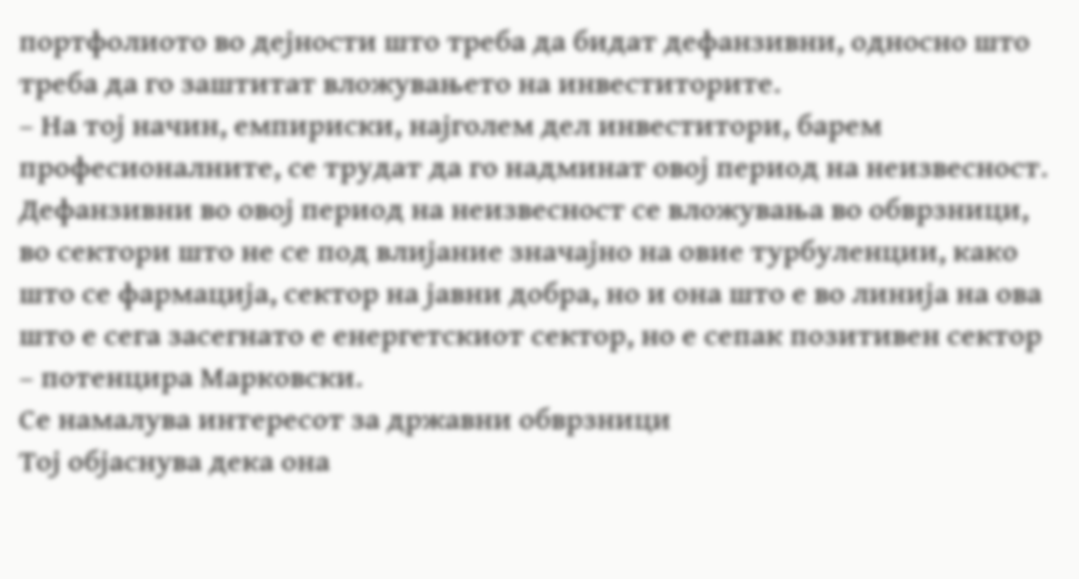портфолиото во дејности што треба да бидат дефанзивни, односно што треба да го заштитат вложувањето на инвеститорите.
– На тој начин, емпириски, најголем дел инвеститори, барем професионалните, се трудат да го надминат овој период на неизвесност. Дефанзивни во овој период на неизвесност се вложувања во обврзници, во сектори што не се под влијание значајно на овие турбуленции, како што се фармација, сектор на јавни добра, но и она што е во линија на ова што е сега засегнато е енергетскиот сектор, но е сепак позитивен сектор – потенцира Марковски.
Се намалува интересот за државни обврзници
Тој објаснува дека она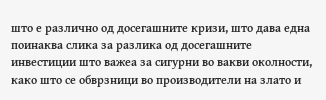што е различно од досегашните кризи, што дава една поинаква слика за разлика од досегашните инвестиции што важеа за сигурни во вакви околности, како што се обврзници во производители на злато и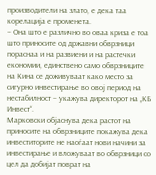производители на злато, е дека таа корелација е променета.
– Она што е различно во оваа криза е тоа што приносите од државни обврзници пораснаа и на развиени и на растечки економии, единствено само обврзниците на Кина се доживуваат како место за сигурно инвестирање во овој период на нестабилност – укажува директорот на „КБ Инвест“.
Марковски објаснува дека растот на приносите на обврзниците покажува дека инвеститорите не наоѓаат нови начини за инвестирање и вложуваат во обврзници со цел да добијат поврат на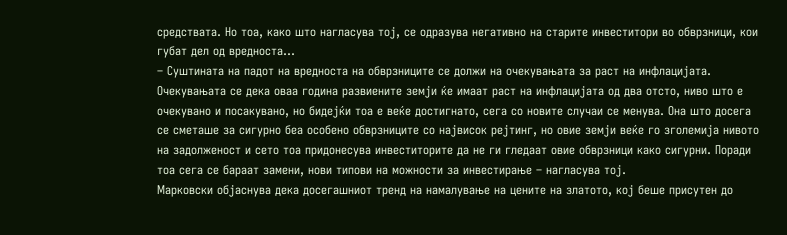средствата. Но тоа, како што нагласува тој, се одразува негативно на старите инвеститори во обврзници, кои губат дел од вредноста…
– Суштината на падот на вредноста на обврзниците се должи на очекувањата за раст на инфлацијата. Очекувањата се дека оваа година развиените земји ќе имаат раст на инфлацијата од два отсто, ниво што е очекувано и посакувано, но бидејќи тоа е веќе достигнато, сега со новите случаи се менува. Она што досега се сметаше за сигурно беа особено обврзниците со највисок рејтинг, но овие земји веќе го зголемија нивото на задолженост и сето тоа придонесува инвеститорите да не ги гледаат овие обврзници како сигурни. Поради тоа сега се бараат замени, нови типови на можности за инвестирање – нагласува тој.
Марковски објаснува дека досегашниот тренд на намалување на цените на златото, кој беше присутен до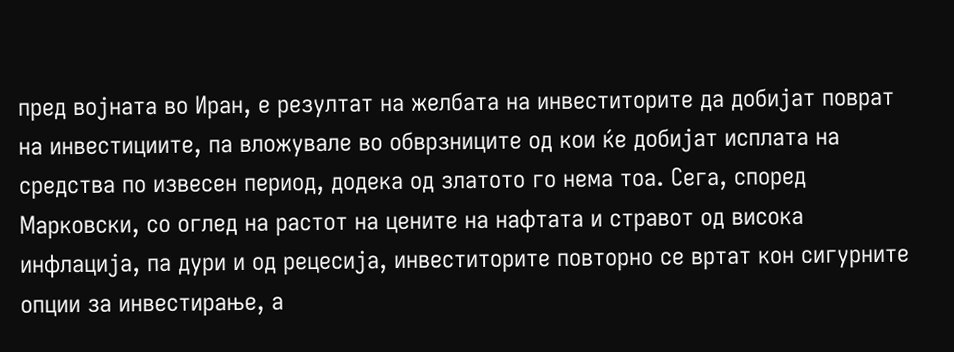пред војната во Иран, е резултат на желбата на инвеститорите да добијат поврат на инвестициите, па вложувале во обврзниците од кои ќе добијат исплата на средства по извесен период, додека од златото го нема тоа. Сега, според Марковски, со оглед на растот на цените на нафтата и стравот од висока инфлација, па дури и од рецесија, инвеститорите повторно се вртат кон сигурните опции за инвестирање, а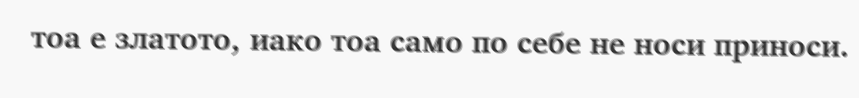тоа е златото, иако тоа само по себе не носи приноси.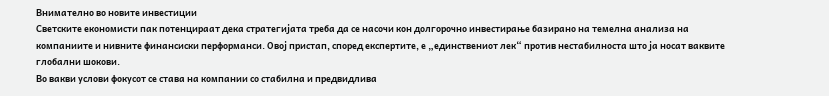Внимателно во новите инвестиции
Светските економисти пак потенцираат дека стратегијата треба да се насочи кон долгорочно инвестирање базирано на темелна анализа на компаниите и нивните финансиски перформанси. Овој пристап, според експертите, е „единствениот лек“ против нестабилноста што ја носат ваквите глобални шокови.
Во вакви услови фокусот се става на компании со стабилна и предвидлива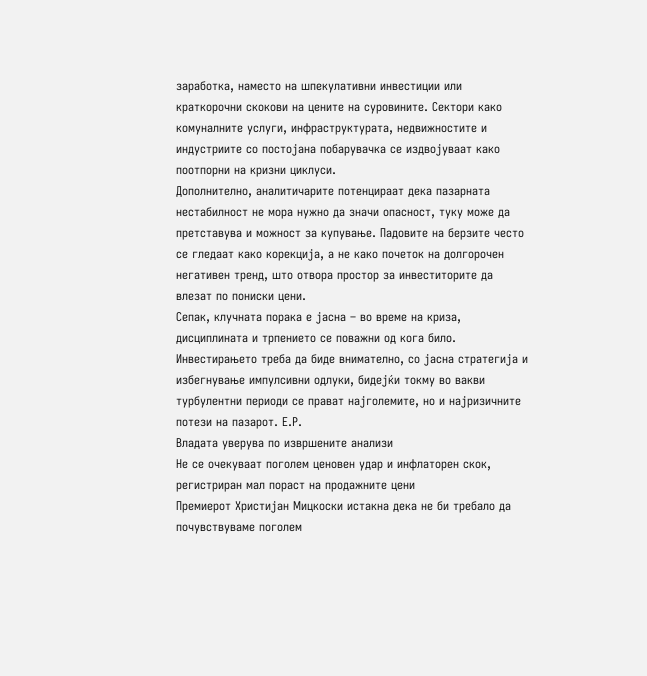заработка, наместо на шпекулативни инвестиции или краткорочни скокови на цените на суровините. Сектори како комуналните услуги, инфраструктурата, недвижностите и индустриите со постојана побарувачка се издвојуваат како поотпорни на кризни циклуси.
Дополнително, аналитичарите потенцираат дека пазарната нестабилност не мора нужно да значи опасност, туку може да претставува и можност за купување. Падовите на берзите често се гледаат како корекција, а не како почеток на долгорочен негативен тренд, што отвора простор за инвеститорите да влезат по пониски цени.
Сепак, клучната порака е јасна – во време на криза, дисциплината и трпението се поважни од кога било. Инвестирањето треба да биде внимателно, со јасна стратегија и избегнување импулсивни одлуки, бидејќи токму во вакви турбулентни периоди се прават најголемите, но и најризичните потези на пазарот. Е.Р.
Владата уверува по извршените анализи
Не се очекуваат поголем ценовен удар и инфлаторен скок, регистриран мал пораст на продажните цени
Премиерот Христијан Мицкоски истакна дека не би требало да почувствуваме поголем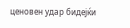ценовен удар бидејќи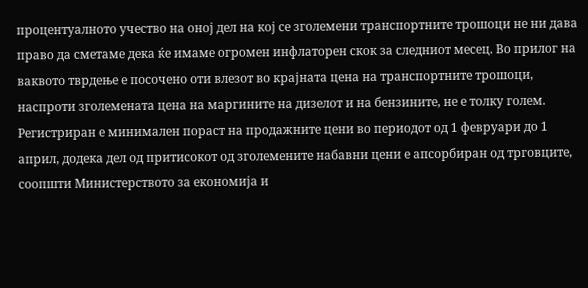процентуалното учество на оној дел на кој се зголемени транспортните трошоци не ни дава право да сметаме дека ќе имаме огромен инфлаторен скок за следниот месец. Во прилог на ваквото тврдење е посочено оти влезот во крајната цена на транспортните трошоци, наспроти зголемената цена на маргините на дизелот и на бензините, не е толку голем.
Регистриран е минимален пораст на продажните цени во периодот од 1 февруари до 1 април, додека дел од притисокот од зголемените набавни цени е апсорбиран од трговците, соопшти Министерството за економија и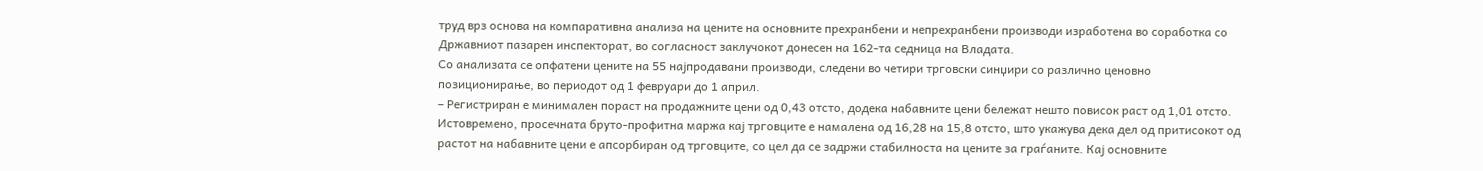труд врз основа на компаративна анализа на цените на основните прехранбени и непрехранбени производи изработена во соработка со Државниот пазарен инспекторат, во согласност заклучокот донесен на 162-та седница на Владата.
Со анализата се опфатени цените на 55 најпродавани производи, следени во четири трговски синџири со различно ценовно позиционирање, во периодот од 1 февруари до 1 април.
– Регистриран е минимален пораст на продажните цени од 0,43 отсто, додека набавните цени бележат нешто повисок раст од 1,01 отсто. Истовремено, просечната бруто-профитна маржа кај трговците е намалена од 16,28 на 15,8 отсто, што укажува дека дел од притисокот од растот на набавните цени е апсорбиран од трговците, со цел да се задржи стабилноста на цените за граѓаните. Кај основните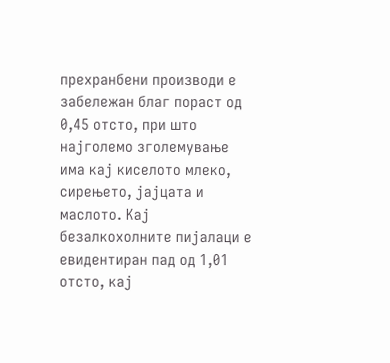прехранбени производи е забележан благ пораст од 0,45 отсто, при што најголемо зголемување има кај киселото млеко, сирењето, јајцата и маслото. Кај безалкохолните пијалаци е евидентиран пад од 1,01 отсто, кај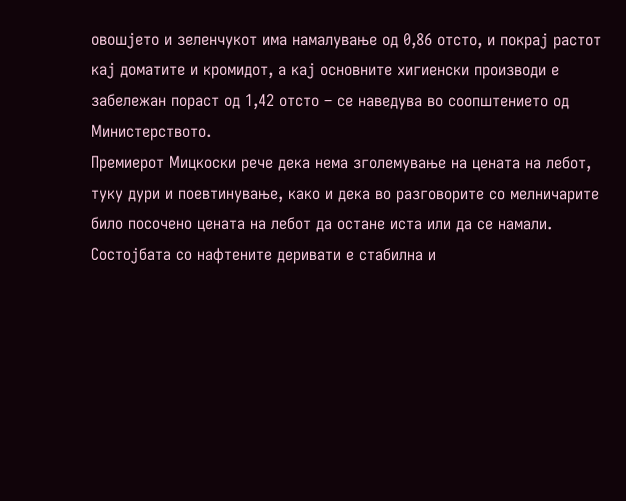овошјето и зеленчукот има намалување од 0,86 отсто, и покрај растот кај доматите и кромидот, а кај основните хигиенски производи е забележан пораст од 1,42 отсто – се наведува во соопштението од Министерството.
Премиерот Мицкоски рече дека нема зголемување на цената на лебот, туку дури и поевтинување, како и дека во разговорите со мелничарите било посочено цената на лебот да остане иста или да се намали.
Состојбата со нафтените деривати е стабилна и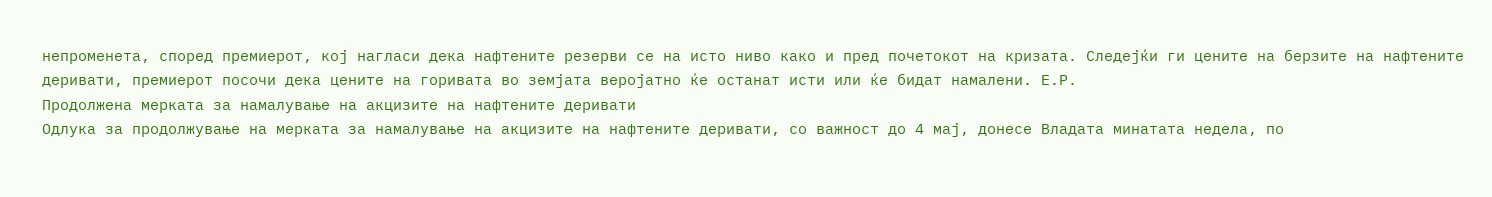непроменета, според премиерот, кој нагласи дека нафтените резерви се на исто ниво како и пред почетокот на кризата. Следејќи ги цените на берзите на нафтените деривати, премиерот посочи дека цените на горивата во земјата веројатно ќе останат исти или ќе бидат намалени. Е.Р.
Продолжена мерката за намалување на акцизите на нафтените деривати
Одлука за продолжување на мерката за намалување на акцизите на нафтените деривати, со важност до 4 мај, донесе Владата минатата недела, по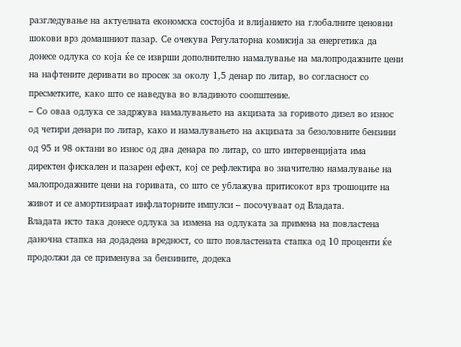разгледување на актуелната економска состојба и влијанието на глобалните ценовни шокови врз домашниот пазар. Се очекува Регулаторна комисија за енергетика да донесе одлука со која ќе се изврши дополнително намалување на малопродажните цени на нафтените деривати во просек за околу 1,5 денар по литар, во согласност со пресметките, како што се наведува во владиното соопштение.
– Со оваа одлука се задржува намалувањето на акцизата за горивото дизел во износ од четири денари по литар, како и намалувањето на акцизата за безоловните бензини од 95 и 98 октани во износ од два денара по литар, со што интервенцијата има директен фискален и пазарен ефект, кој се рефлектира во значително намалување на малопродажните цени на горивата, со што се ублажува притисокот врз трошоците на живот и се амортизираат инфлаторните импулси – посочуваат од Владата.
Владата исто така донесе одлука за измена на одлуката за примена на повластена даночна стапка на додадена вредност, со што повластената стапка од 10 проценти ќе продолжи да се применува за бензините, додека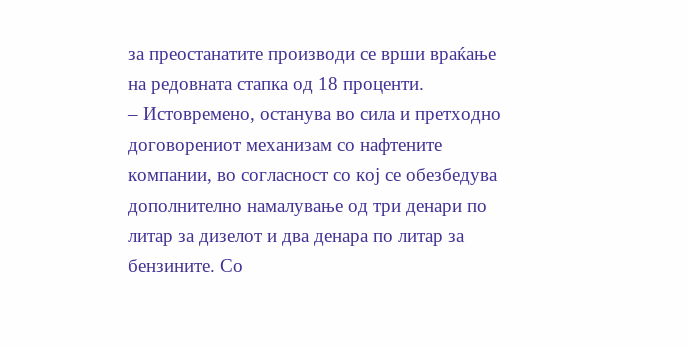за преостанатите производи се врши враќање на редовната стапка од 18 проценти.
– Истовремено, останува во сила и претходно договорениот механизам со нафтените компании, во согласност со кој се обезбедува дополнително намалување од три денари по литар за дизелот и два денара по литар за бензините. Со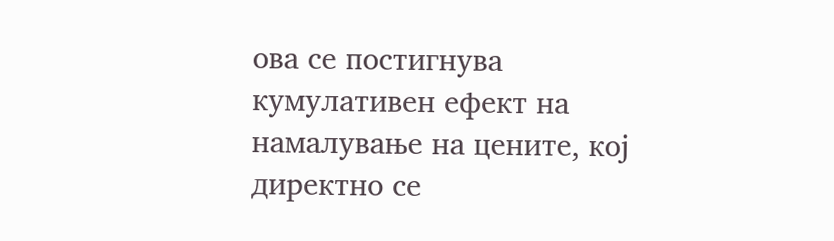ова се постигнува кумулативен ефект на намалување на цените, кој директно се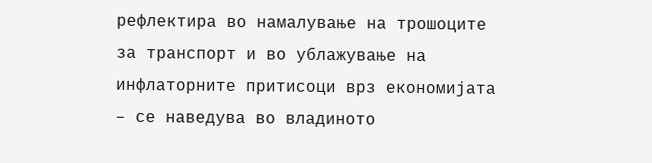рефлектира во намалување на трошоците за транспорт и во ублажување на инфлаторните притисоци врз економијата – се наведува во владиното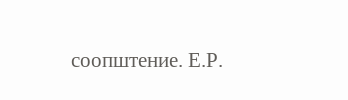соопштение. Е.Р.